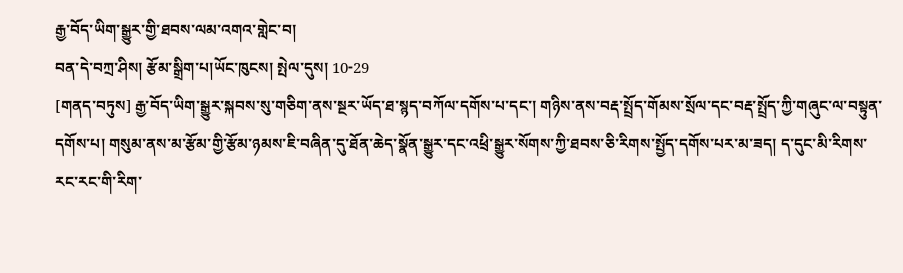རྒྱ་བོད་ཡིག་སྒྱུར་གྱི་ཐབས་ལམ་འགའ་གླེང་བ།
བན་དེ་བཀྲ་ཤིས། རྩོམ་སྒྲིག་པ།ཡོང་ཁུངས། སྤེལ་དུས། 10-29
[གནད་བཏུས] རྒྱ་བོད་ཡིག་སྒྱུར་སྐབས་སུ་གཅིག་ནས་སྔར་ཡོད་ཐ་སྙད་བཀོལ་དགོས་པ་དང་། གཉིས་ནས་བརྡ་སྤྲོད་གོམས་སྲོལ་དང་བརྡ་སྤྲོད་ཀྱི་གཞུང་ལ་བསྟུན་དགོས་པ། གསུམ་ནས་མ་རྩོམ་གྱི་རྩོམ་ཉམས་ཇི་བཞིན་དུ་ཐོན་ཆེད་སྣོན་སྒྱུར་དང་འཕྲི་སྒྱུར་སོགས་ཀྱི་ཐབས་ཅི་རིགས་སྤྱོད་དགོས་པར་མ་ཟད། ད་དུང་མི་རིགས་རང་རང་གི་རིག་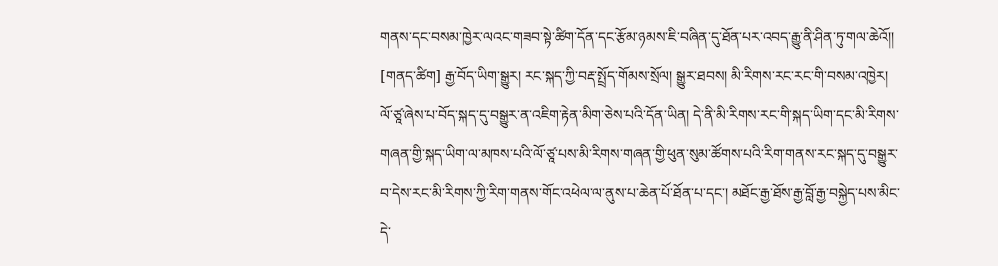གནས་དང་བསམ་ཁྱེར་ལའང་གཟབ་སྟེ་ཚིག་དོན་དང་རྩོམ་ཉམས་ཇི་བཞིན་དུ་ཐོན་པར་འབད་རྒྱུ་ནི་ཤིན་ཏུ་གལ་ཆེའོ།།
[གནད་ཚིག] རྒྱ་བོད་ཡིག་སྒྱུར། རང་སྐད་ཀྱི་བརྡ་སྤྲོད་གོམས་སྲོལ། སྒྱུར་ཐབས། མི་རིགས་རང་རང་གི་བསམ་འཁྱེར།
ལོ་ཙཱ་ཞེས་པ་བོད་སྐད་དུ་བསྒྱུར་ན་འཇིག་རྟེན་མིག་ཅེས་པའི་དོན་ཡིན། དེ་ནི་མི་རིགས་རང་གི་སྐད་ཡིག་དང་མི་རིགས་གཞན་གྱི་སྐད་ཡིག་ལ་མཁས་པའི་ལོ་ཙཱ་པས་མི་རིགས་གཞན་གྱི་ཕུན་སུམ་ཚོགས་པའི་རིག་གནས་རང་སྐད་དུ་བསྒྱུར་བ་དེས་རང་མི་རིགས་ཀྱི་རིག་གནས་གོང་འཕེལ་ལ་ནུས་པ་ཆེན་པོ་ཐོན་པ་དང་། མཐོང་རྒྱ་ཐོས་རྒྱ་བློ་རྒྱ་བསྐྱེད་པས་མིང་དེ་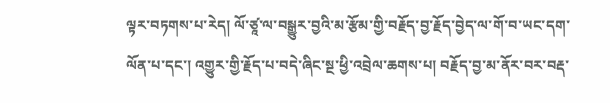ལྟར་བཏགས་པ་རེད། ལོ་ཙཱ་ལ་བསྒྱུར་བྱའི་མ་རྩོམ་གྱི་བརྗོད་བྱ་རྗོད་བྱེད་ལ་གོ་བ་ཡང་དག་ལོན་པ་དང་། འགྱུར་གྱི་རྗོད་པ་བདེ་ཞིང་སྔ་ཕྱི་འབྲེལ་ཆགས་པ། བརྗོད་བྱ་མ་ནོར་བར་བརྡ་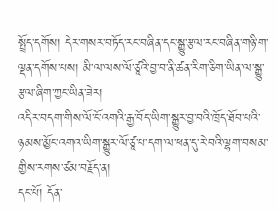སྤྲོད་དགོས། དེར་གསར་བཏོད་རང་བཞིན་དང་སྒྱུ་རྩལ་རང་བཞིན་གཉི་ག་ལྡན་དགོས་པས། མི་ལ་ལས་ལོ་ཙཱའི་བྱ་བ་ནི་ཚན་རིག་ཅིག་ཡིན་ལ་སྒྱུ་རྩལ་ཞིག་ཀྱང་ཡིན་ཟེར།
འདིར་བདག་གིས་ལོ་ངོ་འགའི་རྒྱ་བོད་ཡིག་སྒྱུར་བྱ་བའི་ཁྲོད་ཐོབ་པའི་ཉམས་མྱོང་འགའ་ཡིག་སྒྱུར་ལོ་ཙཱ་པ་དག་ལ་ཕན་དུ་རེ་བའི་ལྷག་བསམ་གྱིས་རགས་ཙམ་བརྗོད་ན།
དང་པོ། དོན་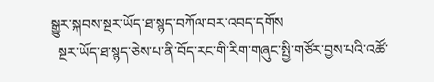སྒྱུར་སྐབས་སྔར་ཡོད་ཐ་སྙད་བཀོལ་བར་འབད་དགོས
  སྔར་ཡོད་ཐ་སྙད་ཅེས་པ་ནི་བོད་རང་གི་རིག་གཞུང་སྤྱི་གཙོར་བྱས་པའི་འཚོ་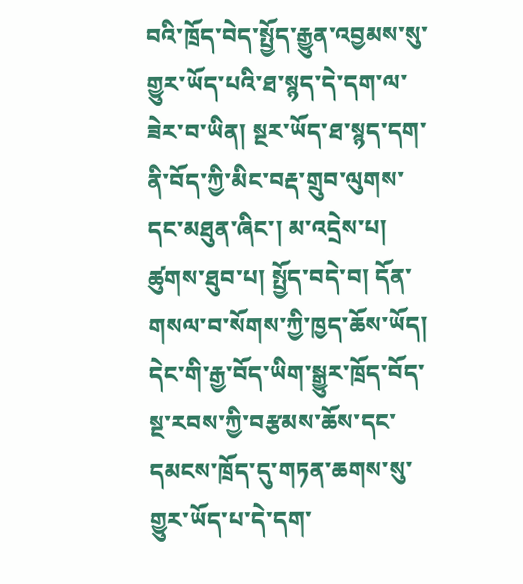བའི་ཁྲོད་བེད་སྤྱོད་རྒྱུན་འབྱམས་སུ་གྱུར་ཡོད་པའི་ཐ་སྙད་དེ་དག་ལ་ཟེར་བ་ཡིན། སྔར་ཡོད་ཐ་སྙད་དག་ནི་བོད་ཀྱི་མིང་བརྡ་གྲུབ་ལུགས་དང་མཐུན་ཞིང་། མ་འདྲེས་པ། ཚུགས་ཐུབ་པ། སྤྱོད་བདེ་བ། དོན་གསལ་བ་སོགས་ཀྱི་ཁྱད་ཆོས་ཡོད། དེང་གི་རྒྱ་བོད་ཡིག་སྒྱུར་ཁྲོད་བོད་སྔ་རབས་ཀྱི་བརྩམས་ཆོས་དང་དམངས་ཁྲོད་དུ་གཏན་ཆགས་སུ་གྱུར་ཡོད་པ་དེ་དག་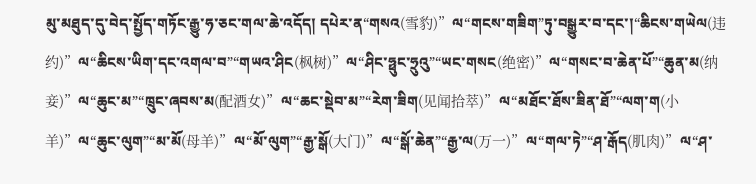མུ་མཐུད་དུ་བེད་སྤྱོད་གཏོང་རྒྱུ་ཧ་ཅང་གལ་ཆེ་འདོད། དཔེར་ན“གསའ(雪豹)”ལ“གངས་གཟིག”ཏུ་བསྒྱུར་བ་དང་།“ཆིངས་གཡེལ(违约)”ལ“ཆིངས་ཡིག་དང་འགལ་བ”“གཡའ་ཤིང(枫树)”ལ“ཤིང་ཧྥུང་ཧྲུའུ”“ཡང་གསང(绝密)”ལ“གསང་བ་ཆེན་པོ”“ཆུན་མ(纳妾)”ལ“ཆུང་མ”“ཁྲུང་ཞབས་མ(配酒女)”ལ“ཆང་སྡེབ་མ”“རེག་ཟིག(见闻拾萃)”ལ“མཐོང་ཐོས་ཟིན་ཐོ”“ལག་ག(小羊)”ལ“ཆུང་ལུག”“མ་མོ(母羊)”ལ“མོ་ལུག”“རྒྱ་སྒོ(大门)”ལ“སྒོ་ཆེན”“རྒྱ་ལ(万一)”ལ“གལ་ཏེ”“ཤ་རྒོད(肌肉)”ལ“ཤ་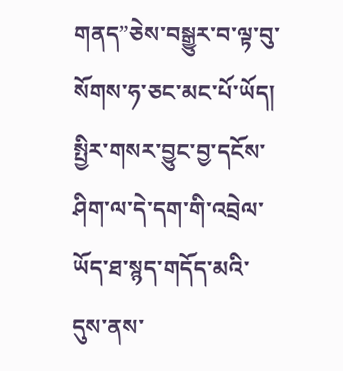གནད”ཅེས་བསྒྱུར་བ་ལྟ་བུ་སོགས་ཧ་ཅང་མང་པོ་ཡོད། སྤྱིར་གསར་བྱུང་བྱ་དངོས་ཤིག་ལ་དེ་དག་གི་འབྲེལ་ཡོད་ཐ་སྙད་གདོད་མའི་དུས་ནས་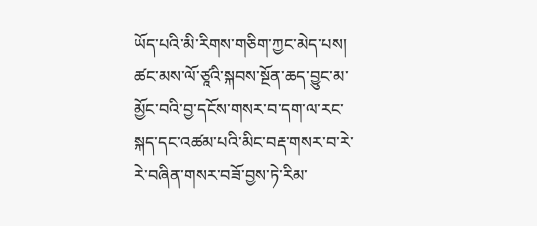ཡོད་པའི་མི་རིགས་གཅིག་ཀྱང་མེད་པས། ཚང་མས་ལོ་ཙཱའི་སྐབས་སྔོན་ཆད་བྱུང་མ་མྱོང་བའི་བྱ་དངོས་གསར་བ་དག་ལ་རང་སྐད་དང་འཚམ་པའི་མིང་བརྡ་གསར་བ་རེ་རེ་བཞིན་གསར་བཟོ་བྱས་ཏེ་རིམ་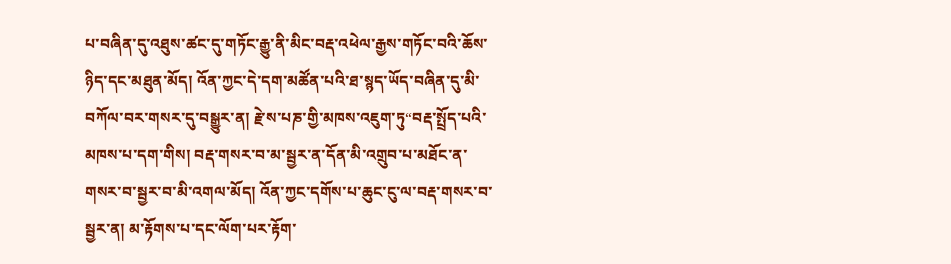པ་བཞིན་དུ་འཐུས་ཚང་དུ་གཏོང་རྒྱུ་ནི་མིང་བརྡ་འཕེལ་རྒྱས་གཏོང་བའི་ཆོས་ཉིད་དང་མཐུན་མོད། འོན་ཀྱང་དེ་དག་མཚོན་པའི་ཐ་སྙད་ཡོད་བཞིན་དུ་མི་བཀོལ་བར་གསར་དུ་བསྒྱུར་ན། རྗེ་ས་པཎ་གྱི་མཁས་འཇུག་ཏུ“བརྡ་སྤྲོད་པའི་མཁས་པ་དག་གིས། བརྡ་གསར་བ་མ་སྦྱར་ན་དོན་མི་འགྲུབ་པ་མཐོང་ན་གསར་བ་སྦྱར་བ་མི་འགལ་མོད། འོན་ཀྱང་དགོས་པ་ཆུང་ངུ་ལ་བརྡ་གསར་བ་སྦྱར་ན། མ་རྟོགས་པ་དང་ལོག་པར་རྟོག་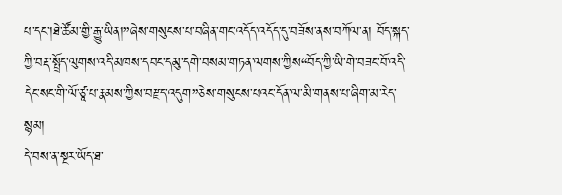པ་དང་།ཐེ་ཚོམ་གྱི་རྒྱུ་ཡིན།”ཞེས་གསུངས་པ་བཞིན་གང་འདོད་འདོད་དུ་བཟོས་ནས་བཀོལ་ན། བོད་སྐད་ཀྱི་བརྡ་སྤྲོད་ལུགས་འདི་མཁས་དབང་དམུ་དགེ་བསམ་གཏན་ལགས་ཀྱིས“བོད་ཀྱི་ཡི་གེ་བཟང་བོ་འདི་དེང་སང་གི་ལོ་ཙཱ་པ་རྣམས་ཀྱིས་བརྫད་འདུག”ཅེས་གསུངས་པའང་དོན་ལ་མི་གནས་པ་ཞིག་མ་རེད་སྙམ།
དེ་བས་ན་སྔར་ཡོད་ཐ་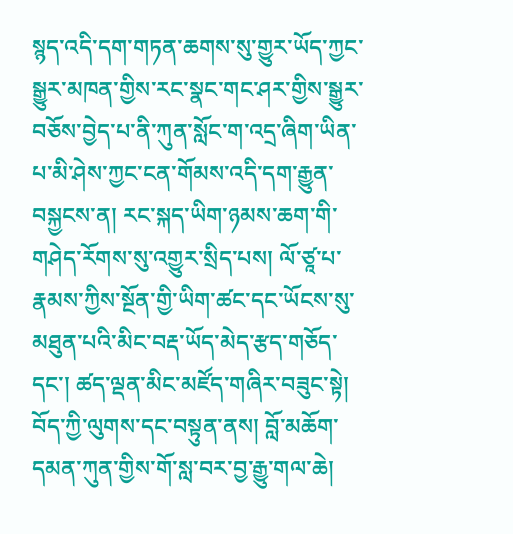སྙད་འདི་དག་གཏན་ཆགས་སུ་གྱུར་ཡོད་ཀྱང་སྒྱུར་མཁན་གྱིས་རང་སྣང་གང་ཤར་གྱིས་སྒྱུར་བཅོས་བྱེད་པ་ནི་ཀུན་སློང་ག་འདྲ་ཞིག་ཡིན་པ་མི་ཤེས་ཀྱང་ངན་གོམས་འདི་དག་རྒྱུན་བསྐྱངས་ན། རང་སྐད་ཡིག་ཉམས་ཆག་གི་གཤེད་རོགས་སུ་འགྱུར་སྲིད་པས། ལོ་ཙཱ་པ་རྣམས་ཀྱིས་སྔོན་གྱི་ཡིག་ཚང་དང་ཡོངས་སུ་མཐུན་པའི་མིང་བརྡ་ཡོད་མེད་རྩད་གཅོད་དང་། ཚད་ལྡན་མིང་མཛོད་གཞིར་བཟུང་སྟེ། བོད་ཀྱི་ལུགས་དང་བསྟུན་ནས། བློ་མཆོག་དམན་ཀུན་གྱིས་གོ་སླ་བར་བྱ་རྒྱུ་གལ་ཆེ།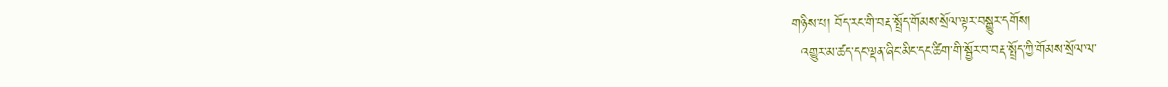གཉིས་པ། བོད་རང་གི་བརྡ་སྤྲོད་གོམས་སྲོལ་ལྟར་བསྒྱུར་དགོས།
  འགྱུར་མ་ཚད་དང་ལྡན་ཞིང་མིང་དང་ཚིག་གི་སྦྱོར་བ་བརྡ་སྤྲོད་ཀྱི་གོམས་སྲོལ་ལ་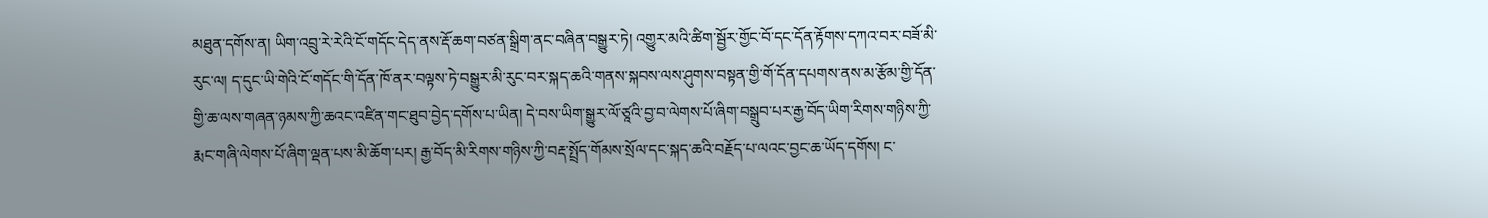མཐུན་དགོས་ན། ཡིག་འབྲུ་རེ་རེའི་ངོ་གདོང་དེད་ནས་རྡོ་ཆག་བཙན་སྒྲིག་ནང་བཞིན་བསྒྱུར་ཏེ། འགྱུར་མའི་ཚིག་སྦྱོར་གྱོང་བོ་དང་དོན་རྟོགས་དཀའ་བར་བཟོ་མི་རུང་ལ། ད་དུང་ཡི་གེའི་ངོ་གདོང་གི་དོན་ཁོ་ནར་བལྟས་ཏེ་བསྒྱུར་མི་རུང་བར་སྐད་ཆའི་གནས་སྐབས་ལས་ཤུགས་བསྟན་གྱི་གོ་དོན་དཔགས་ནས་མ་རྩོམ་གྱི་དོན་གྱི་ཆ་ལས་གཞན་ཉམས་ཀྱི་ཆའང་འཛིན་གང་ཐུབ་བྱེད་དགོས་པ་ཡིན། དེ་བས་ཡིག་སྒྱུར་ལོ་ཙཱའི་བྱ་བ་ལེགས་པོ་ཞིག་བསྒྲུབ་པར་རྒྱ་བོད་ཡིག་རིགས་གཉིས་ཀྱི་རྨང་གཞི་ལེགས་པོ་ཞིག་ལྡན་པས་མི་ཆོག་པར། རྒྱ་བོད་མི་རིགས་གཉིས་ཀྱི་བརྡ་སྤྲོད་གོམས་སྲོལ་དང་སྐད་ཆའི་བརྗོད་པ་ལའང་བྱང་ཆ་ཡོད་དགོས། ང་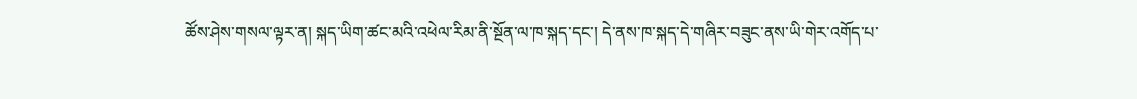ཚོས་ཤེས་གསལ་ལྟར་ན། སྐད་ཡིག་ཚང་མའི་འཕེལ་རིམ་ནི་སྔོན་ལ་ཁ་སྐད་དང་། དེ་ནས་ཁ་སྐད་དེ་གཞིར་བཟུང་ནས་ཡི་གེར་འགོད་པ་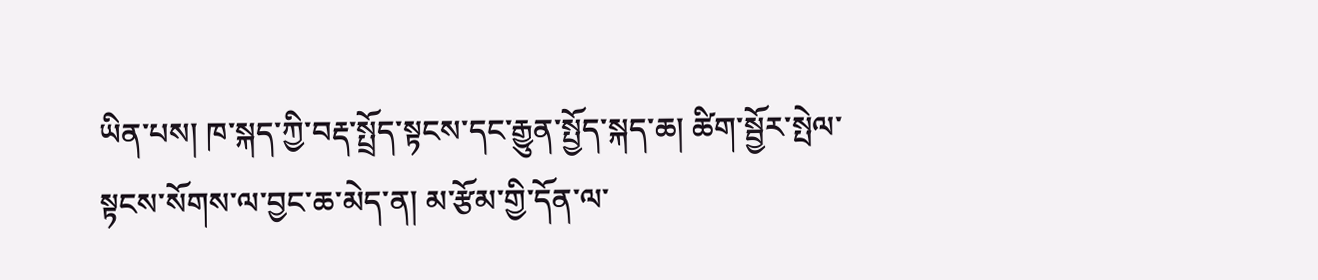ཡིན་པས། ཁ་སྐད་ཀྱི་བརྡ་སྤྲོད་སྟངས་དང་རྒྱུན་སྤྱོད་སྐད་ཆ། ཚིག་སྦྱོར་སྤེལ་སྟངས་སོགས་ལ་བྱང་ཆ་མེད་ན། མ་རྩོམ་གྱི་དོན་ལ་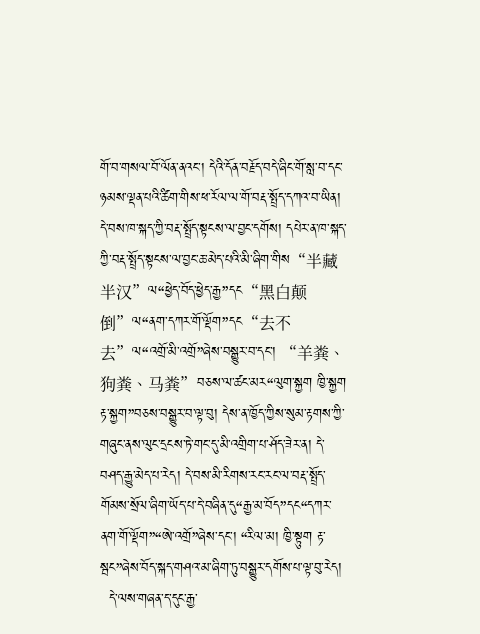གོ་བ་གསལ་བོ་ལོན་ནའང་། དེའི་དོན་བརྗོད་བདེ་ཞིང་གོ་སླ་བ་དང་ཉམས་ལྡན་པའི་ཚིག་གིས་ཕ་རོལ་ལ་གོ་བརྡ་སྤྲོད་དཀའ་བ་ཡིན། དེ་བས་ཁ་སྐད་ཀྱི་བརྡ་སྤྲོད་སྟངས་ལ་བྱང་དགོས། དཔེར་ན་ཁ་སྐད་ཀྱི་བརྡ་སྤྲོད་སྟངས་ལ་བྱང་ཆ་མེད་པའི་མི་ཞིག་གིས“半藏半汉”ལ“ཕྱེད་བོད་ཕྱེད་རྒྱ”དང“黑白颠倒”ལ“ནག་དཀར་གོ་ལྡོག”དང“去不去”ལ“འགྲོ་མི་འགྲོ”ཞེས་བསྒྱུར་བ་དང་། “羊粪、狗粪、马粪”བཅས་ལ་ཚང་མར“ལུག་སྐྱག ཁྱི་སྐྱག རྟ་སྐྱག”བཅས་བསྒྱུར་བ་ལྟ་བུ། དེས་ན་ཁྱོད་ཀྱིས་སུམ་རྟགས་ཀྱི་གཞུང་ནས་ལུང་དྲངས་ཏེ་གང་དུ་མི་འགྲིག་པ་ཤོད་ཟེར་ན། དེ་བཤད་རྒྱུ་མེད་པ་རེད། དེ་བས་མི་རིགས་རང་རང་ལ་བརྡ་སྤྲོད་གོམས་སྲོལ་ཞིག་ཡོད་པ་དེ་བཞིན་དུ“རྒྱ་མ་བོད”དང“དཀར་ནག་གོ་ལྡོག”“ཨེ་འགྲོ”ཞེས་དང་། “རིལ་མ། ཁྱི་སྟུག རྟ་སྦང”ཞེས་བོད་སྐད་གཤའ་མ་ཞིག་ཏུ་བསྒྱུར་དགོས་པ་ལྟ་བུ་རེད།
  དེ་ལས་གཞན་ད་དུང་རྒྱ་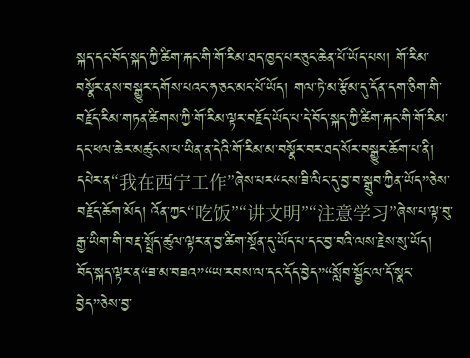སྐད་དང་བོད་སྐད་ཀྱི་ཚིག་རྐང་གི་གོ་རིམ་ཐད་ཁྱད་པར་ཅུང་ཆེན་པོ་ཡོད་པས། གོ་རིམ་བསྣོར་ནས་བསྒྱུར་དགོས་པའང་ཧ་ཅང་མང་པོ་ཡོད། གལ་ཏེ་མ་རྩོམ་དུ་དོན་དག་ཅིག་གི་བརྗོད་རིམ་གཏན་ཚིགས་ཀྱི་གོ་རིམ་ལྟར་བརྗོད་ཡོད་པ་དེ་བོད་སྐད་ཀྱི་ཚིག་རྐང་གི་གོ་རིམ་དང་ཕལ་ཆེར་མཚུངས་པ་ཡིན་ན་དེའི་གོ་རིམ་མ་བསྣོར་བར་ཐད་སོར་བསྒྱུར་ཆོག་པ་ནི། དཔེར་ན“我在西宁工作”ཞེས་པར“ངས་ཟི་ལིང་དུ་བྱ་བ་སྒྲུབ་ཀྱིན་ཡོད”ཅེས་བརྗོད་ཆོག་མོད། འོན་ཀྱང“吃饭”“讲文明”“注意学习”ཞེས་པ་ལྟ་བུ་རྒྱ་ཡིག་གི་བརྡ་སྤྲོད་ཚུལ་ལྟར་ན་བྱ་ཚིག་སྔོན་དུ་ཡོད་པ་དང་བྱ་བའི་ལས་རྗེས་སུ་ཡོད། བོད་སྐད་ལྟར་ན“ཟ་མ་བཟའ”“ཡ་རབས་ལ་དང་དོད་བྱེད”“སློབ་སྦྱོང་ལ་དོ་སྣང་བྱེད”ཅེས་བྱ་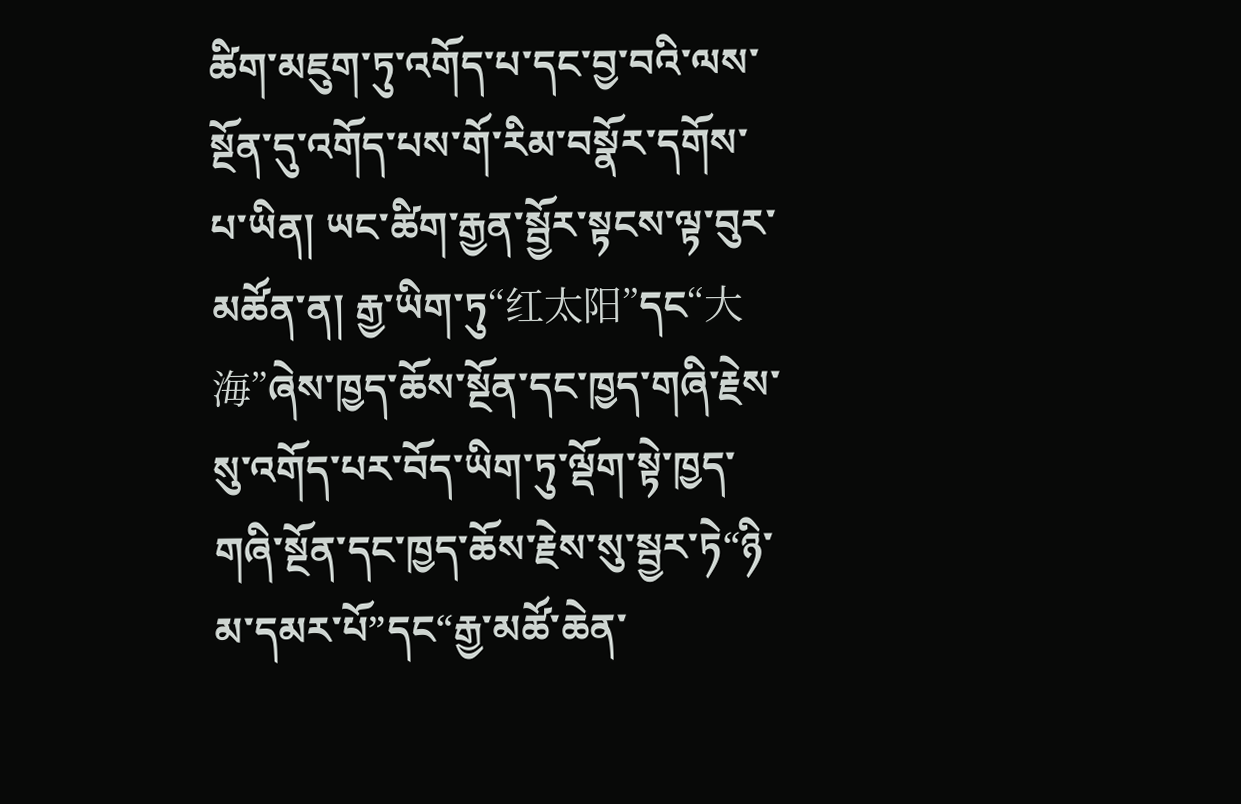ཚིག་མཇུག་ཏུ་འགོད་པ་དང་བྱ་བའི་ལས་སྔོན་དུ་འགོད་པས་གོ་རིམ་བསྣོར་དགོས་པ་ཡིན། ཡང་ཚིག་རྒྱན་སྦྱོར་སྟངས་ལྟ་བུར་མཚོན་ན། རྒྱ་ཡིག་ཏུ“红太阳”དང“大海”ཞེས་ཁྱད་ཆོས་སྔོན་དང་ཁྱད་གཞི་རྗེས་སུ་འགོད་པར་བོད་ཡིག་ཏུ་ལྡོག་སྟེ་ཁྱད་གཞི་སྔོན་དང་ཁྱད་ཆོས་རྗེས་སུ་སྦྱར་ཏེ“ཉི་མ་དམར་པོ”དང“རྒྱ་མཚོ་ཆེན་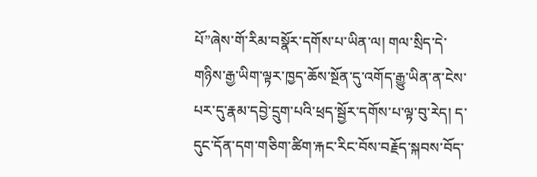པོ”ཞེས་གོ་རིམ་བསྣོར་དགོས་པ་ཡིན་ལ། གལ་སྲིད་དེ་གཉིས་རྒྱ་ཡིག་ལྟར་ཁྱད་ཆོས་སྔོན་དུ་འགོད་རྒྱུ་ཡིན་ན་ངེས་པར་དུ་རྣམ་དབྱེ་དྲུག་པའི་ཕྲད་སྦྱོར་དགོས་པ་ལྟ་བུ་རེད། ད་དུང་དོན་དག་གཅིག་ཚིག་རྐང་རིང་བོས་བརྗོད་སྐབས་བོད་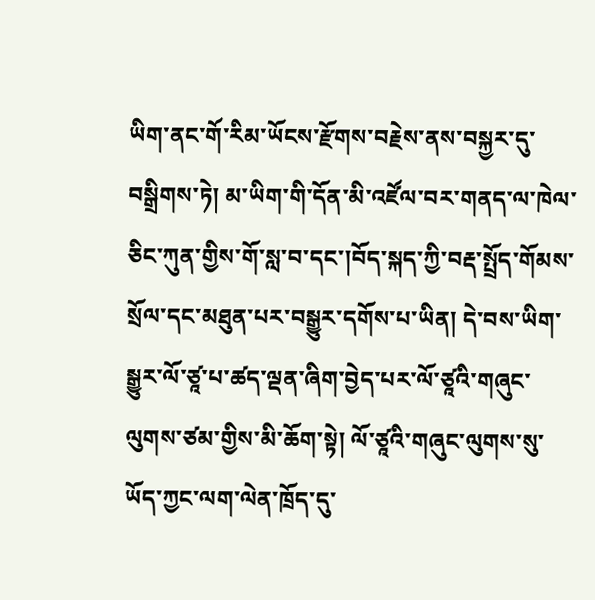ཡིག་ནང་གོ་རིམ་ཡོངས་རྫོགས་བརྗེས་ནས་བསྐྱར་དུ་བསྒྲིགས་ཏེ། མ་ཡིག་གི་དོན་མི་འཛོལ་བར་གནད་ལ་ཁེལ་ཅིང་ཀུན་གྱིས་གོ་སླ་བ་དང་།བོད་སྐད་ཀྱི་བརྡ་སྤྲོད་གོམས་སྲོལ་དང་མཐུན་པར་བསྒྱུར་དགོས་པ་ཡིན། དེ་བས་ཡིག་སྒྱུར་ལོ་ཙཱ་པ་ཚད་ལྡན་ཞིག་བྱེད་པར་ལོ་ཙཱའི་གཞུང་ལུགས་ཙམ་གྱིས་མི་ཆོག་སྟེ། ལོ་ཙཱའི་གཞུང་ལུགས་སུ་ཡོད་ཀྱང་ལག་ལེན་ཁྲོད་དུ་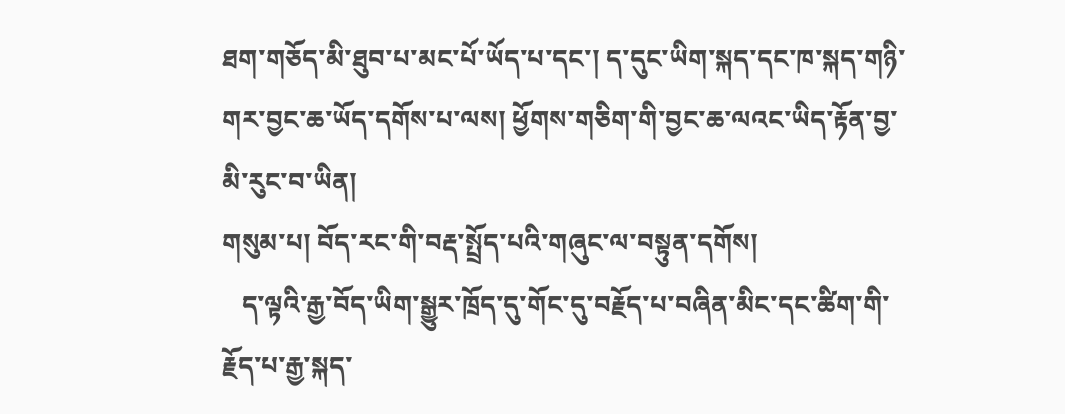ཐག་གཅོད་མི་ཐུབ་པ་མང་པོ་ཡོད་པ་དང་། ད་དུང་ཡིག་སྐད་དང་ཁ་སྐད་གཉི་གར་བྱང་ཆ་ཡོད་དགོས་པ་ལས། ཕྱོགས་གཅིག་གི་བྱང་ཆ་ལའང་ཡིད་རྟོན་བྱ་མི་རུང་བ་ཡིན།
གསུམ་པ། བོད་རང་གི་བརྡ་སྤྲོད་པའི་གཞུང་ལ་བསྟུན་དགོས།
   ད་ལྟའི་རྒྱ་བོད་ཡིག་སྒྱུར་ཁྲོད་དུ་གོང་དུ་བརྗོད་པ་བཞིན་མིང་དང་ཚིག་གི་རྗོད་པ་རྒྱ་སྐད་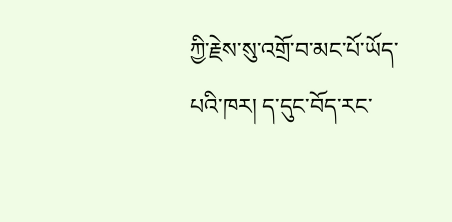ཀྱི་རྗེས་སུ་འགྲོ་བ་མང་པོ་ཡོད་པའི་ཁར། ད་དུང་བོད་རང་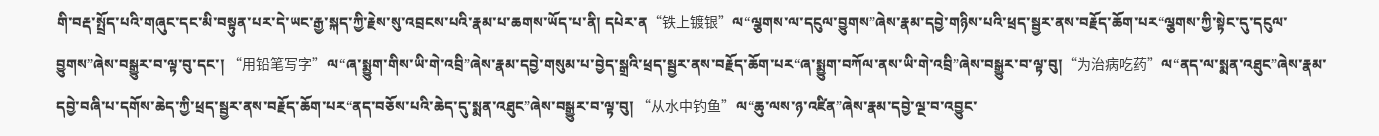གི་བརྡ་སྤྲོད་པའི་གཞུང་དང་མི་བསྟུན་པར་དེ་ཡང་རྒྱ་སྐད་ཀྱི་རྗེས་སུ་འབྲངས་པའི་རྣམ་པ་ཆགས་ཡོད་པ་ནི། དཔེར་ན“铁上镀银”ལ“ལྕགས་ལ་དངུལ་བྱུགས”ཞེས་རྣམ་དབྱེ་གཉིས་པའི་ཕྲད་སྦྱར་ནས་བརྗོད་ཆོག་པར“ལྕགས་ཀྱི་སྟེང་དུ་དངུལ་བྱུགས”ཞེས་བསྒྱུར་བ་ལྟ་བུ་དང་། “用铅笔写字”ལ“ཞ་སྨྱུག་གིས་ཡི་གེ་འབྲི”ཞེས་རྣམ་དབྱེ་གསུམ་པ་བྱེད་སྒྲའི་ཕྲད་སྦྱར་ནས་བརྗོད་ཆོག་པར“ཞ་སྨྱུག་བཀོལ་ནས་ཡི་གེ་འབྲི”ཞེས་བསྒྱུར་བ་ལྟ་བུ།“为治病吃药”ལ“ནད་ལ་སྨན་འཐུང”ཞེས་རྣམ་དབྱེ་བཞི་པ་དགོས་ཆེད་ཀྱི་ཕྲད་སྦྱར་ནས་བརྗོད་ཆོག་པར“ནད་བཅོས་པའི་ཆེད་དུ་སྨན་འཐུང”ཞེས་བསྒྱུར་བ་ལྟ་བུ། “从水中钓鱼”ལ“ཆུ་ལས་ཉ་འཛིན”ཞེས་རྣམ་དབྱེ་ལྔ་བ་འབྱུང་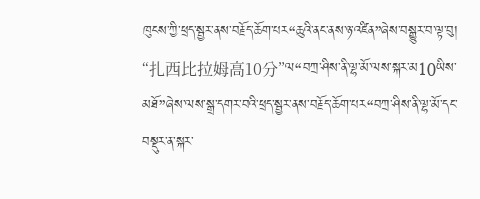ཁུངས་ཀྱི་ཕྲད་སྦྱར་ནས་བརྗོད་ཆོག་པར“ཆུའི་ནང་ནས་ཉ་འཛིན”ཞེས་བསྒྱུར་བ་ལྟ་བུ། “扎西比拉姆高10分”ལ“བཀྲ་ཤིས་ནི་ལྷ་མོ་ལས་སྐར་མ10ཡིས་མཐོ”ཞེས་ལས་སྒྲ་དགར་བའི་ཕྲད་སྦྱར་ནས་བརྗོད་ཆོག་པར“བཀྲ་ཤིས་ནི་ལྷ་མོ་དང་བསྡུར་ན་སྐར་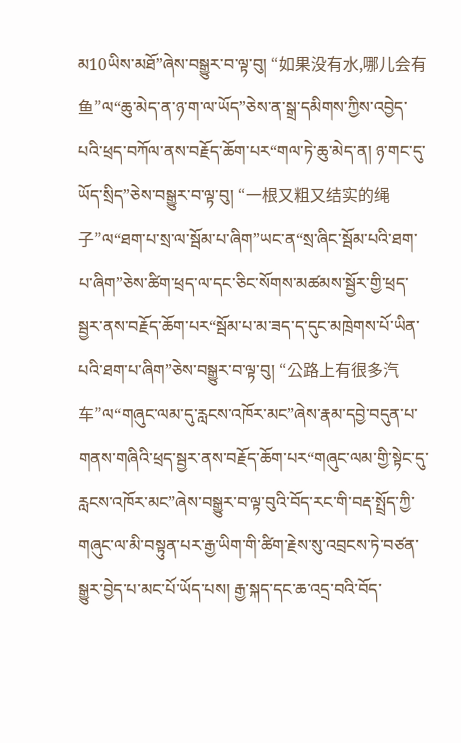མ10ཡིས་མཐོ”ཞེས་བསྒྱུར་བ་ལྟ་བུ། “如果没有水,哪儿会有鱼”ལ“ཆུ་མེད་ན་ཉ་ག་ལ་ཡོད”ཅེས་ན་སྒྲ་དམིགས་ཀྱིས་འབྱེད་པའི་ཕྲད་བཀོལ་ནས་བརྗོད་ཆོག་པར“གལ་ཏེ་ཆུ་མེད་ན། ཉ་གང་དུ་ཡོད་སྲིད”ཅེས་བསྒྱུར་བ་ལྟ་བུ། “一根又粗又结实的绳子”ལ“ཐག་པ་སྲ་ལ་སྦོམ་པ་ཞིག”ཡང་ན“སྲ་ཞིང་སྦོམ་པའི་ཐག་པ་ཞིག”ཅེས་ཚིག་ཕྲད་ལ་དང་ཅིང་སོགས་མཚམས་སྦྱོར་གྱི་ཕྲད་སྦྱར་ནས་བརྗོད་ཆོག་པར“སྦོམ་པ་མ་ཟད་ད་དུང་མཁྲེགས་པོ་ཡིན་པའི་ཐག་པ་ཞིག”ཅེས་བསྒྱུར་བ་ལྟ་བུ། “公路上有很多汽车”ལ“གཞུང་ལམ་དུ་རླངས་འཁོར་མང”ཞེས་རྣམ་དབྱེ་བདུན་པ་གནས་གཞིའི་ཕྲད་སྦྱར་ནས་བརྗོད་ཆོག་པར“གཞུང་ལམ་གྱི་སྟེང་དུ་རླངས་འཁོར་མང”ཞེས་བསྒྱུར་བ་ལྟ་བུའི་བོད་རང་གི་བརྡ་སྤྲོད་ཀྱི་གཞུང་ལ་མི་བསྟུན་པར་རྒྱ་ཡིག་གི་ཚིག་རྗེས་སུ་འབྲངས་ཏེ་བཙན་སྒྱུར་བྱེད་པ་མང་པོ་ཡོད་པས། རྒྱ་སྐད་དང་ཆ་འདྲ་བའི་བོད་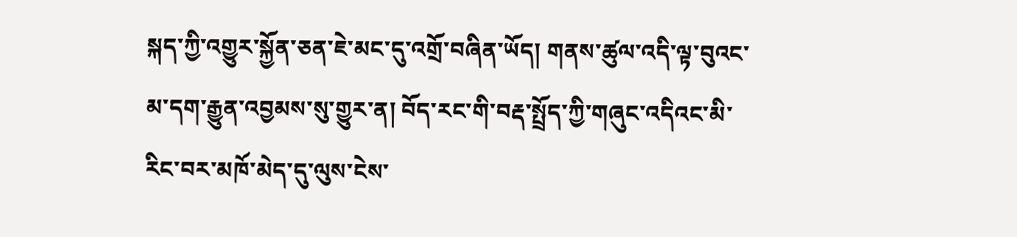སྐད་ཀྱི་འགྱུར་སྐྱོན་ཅན་ཇེ་མང་དུ་འགྲོ་བཞིན་ཡོད། གནས་ཚུལ་འདི་ལྟ་བུའང་མ་དག་རྒྱུན་འབྱམས་སུ་གྱུར་ན། བོད་རང་གི་བརྡ་སྤྲོད་ཀྱི་གཞུང་འདིའང་མི་རིང་བར་མཁོ་མེད་དུ་ལུས་ངེས་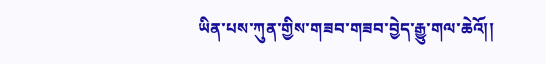ཡིན་པས་ཀུན་གྱིས་གཟབ་གཟབ་བྱེད་རྒྱུ་གལ་ཆེའོ།།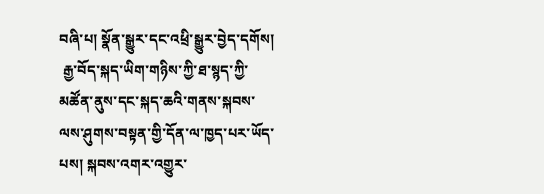བཞི་པ། སྣོན་སྒྱུར་དང་འཕྲི་སྒྱུར་བྱེད་དགོས།
 རྒྱ་བོད་སྐད་ཡིག་གཉིས་ཀྱི་ཐ་སྙད་ཀྱི་མཚོན་ནུས་དང་སྐད་ཆའི་གནས་སྐབས་ལས་ཤུགས་བསྟན་གྱི་དོན་ལ་ཁྱད་པར་ཡོད་པས། སྐབས་འགར་འགྱུར་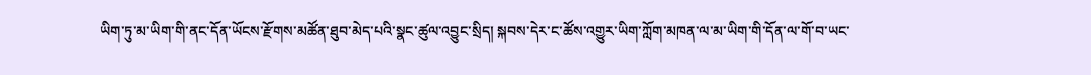ཡིག་ཏུ་མ་ཡིག་གི་ནང་དོན་ཡོངས་རྫོགས་མཚོན་ཐུབ་མེད་པའི་སྣང་ཚུལ་འབྱུང་སྲིད། སྐབས་དེར་ང་ཚོས་འགྱུར་ཡིག་ཀློག་མཁན་ལ་མ་ཡིག་གི་དོན་ལ་གོ་བ་ཡང་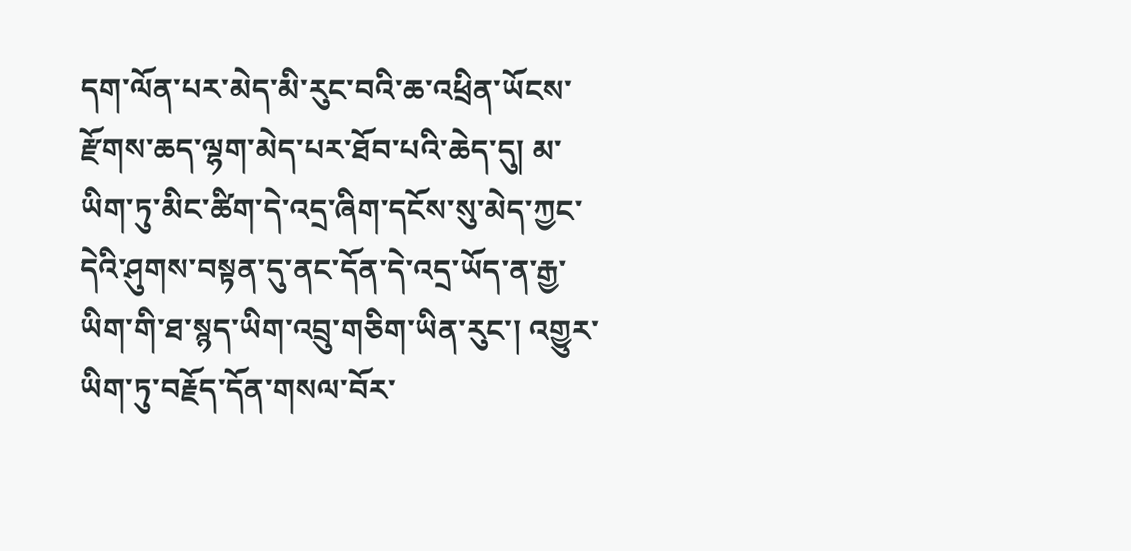དག་ལོན་པར་མེད་མི་རུང་བའི་ཆ་འཕྲིན་ཡོངས་རྫོགས་ཆད་ལྷག་མེད་པར་ཐོབ་པའི་ཆེད་དུ། མ་ཡིག་ཏུ་མིང་ཚིག་དེ་འདྲ་ཞིག་དངོས་སུ་མེད་ཀྱང་དེའི་ཤུགས་བསྟན་དུ་ནང་དོན་དེ་འདྲ་ཡོད་ན་རྒྱ་ཡིག་གི་ཐ་སྙད་ཡིག་འབྲུ་གཅིག་ཡིན་རུང་། འགྱུར་ཡིག་ཏུ་བརྗོད་དོན་གསལ་བོར་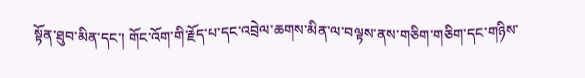སྟོན་ཐུབ་མིན་དང་། གོང་འོག་གི་རྗོད་པ་དང་འབྲེལ་ཆགས་མིན་ལ་བལྟས་ནས་གཅིག་གཅིག་དང་གཉིས་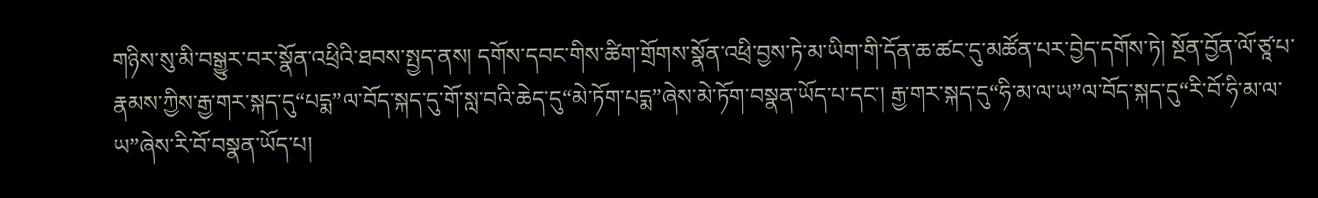གཉིས་སུ་མི་བསྒྱུར་བར་སྣོན་འཕྲིའི་ཐབས་སྤྱད་ནས། དགོས་དབང་གིས་ཚིག་གྲོགས་སྣོན་འཕྲི་བྱས་ཏེ་མ་ཡིག་གི་དོན་ཆ་ཚང་དུ་མཚོན་པར་བྱེད་དགོས་ཏེ། སྔོན་བྱོན་ལོ་ཙཱ་པ་རྣམས་ཀྱིས་རྒྱ་གར་སྐད་དུ“པདྨ”ལ་བོད་སྐད་དུ་གོ་སླ་བའི་ཆེད་དུ“མེ་ཏོག་པདྨ”ཞེས་མེ་ཏོག་བསྣན་ཡོད་པ་དང་། རྒྱ་གར་སྐད་དུ“ཧི་མ་ལ་ཡ”ལ་བོད་སྐད་དུ“རི་བོ་ཧི་མ་ལ་ཡ”ཞེས་རི་བོ་བསྣན་ཡོད་པ།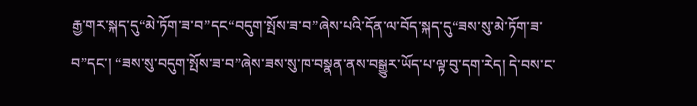རྒྱ་གར་སྐད་དུ“མེ་ཏོག་ཟ་བ”དང“བདུག་སྤོས་ཟ་བ”ཞེས་པའི་དོན་ལ་བོད་སྐད་དུ“ཟས་སུ་མེ་ཏོག་ཟ་བ”དང་། “ཟས་སུ་བདུག་སྤོས་ཟ་བ”ཞེས་ཟས་སུ་ཁ་བསྣན་ནས་བསྒྱུར་ཡོད་པ་ལྟ་བུ་དག་རེད། དེ་བས་ང་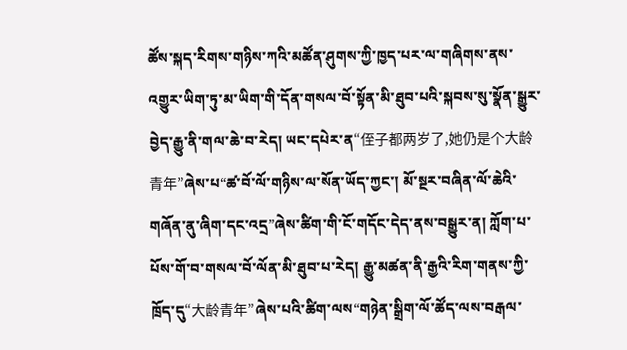ཚོས་སྐད་རིགས་གཉིས་ཀའི་མཚོན་ཤུགས་ཀྱི་ཁྱད་པར་ལ་གཞིགས་ནས་འགྱུར་ཡིག་ཏུ་མ་ཡིག་གི་དོན་གསལ་བོ་སྟོན་མི་ཐུབ་པའི་སྐབས་སུ་སྣོན་སྒྱུར་བྱེད་རྒྱུ་ནི་གལ་ཆེ་བ་རེད། ཡང་དཔེར་ན“侄子都两岁了,她仍是个大龄青年”ཞེས་པ“ཚ་བོ་ལོ་གཉིས་ལ་སོན་ཡོད་ཀྱང་། མོ་སྔར་བཞིན་ལོ་ཆེའི་གཞོན་ནུ་ཞིག་དང་འདྲ”ཞེས་ཚིག་གི་ངོ་གདོང་དེད་ནས་བསྒྱུར་ན། ཀློག་པ་པོས་གོ་བ་གསལ་བོ་ལོན་མི་ཐུབ་པ་རེད། རྒྱུ་མཚན་ནི་རྒྱའི་རིག་གནས་ཀྱི་ཁྲོད་དུ“大龄青年”ཞེས་པའི་ཚིག་ལས“གཉེན་སྒྲིག་ལོ་ཚོད་ལས་བརྒལ་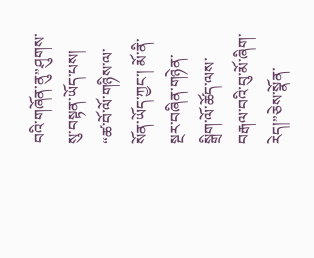བའི་གཞོན་ནུ”ཤུགས་སུ་བསྟན་ཡོད་པས། “ཚ་བོ་ལོ་གཉིས་ལ་སོན་ཡོད་ཀྱང་། མོ་ནི་སྔར་བཞིན་གཉེན་སྒྲིག་ལོ་ཚོད་ལས་བརྒལ་བའི་བུ་མོ་ཞིག་རེད།”ཅེས་སྣོན་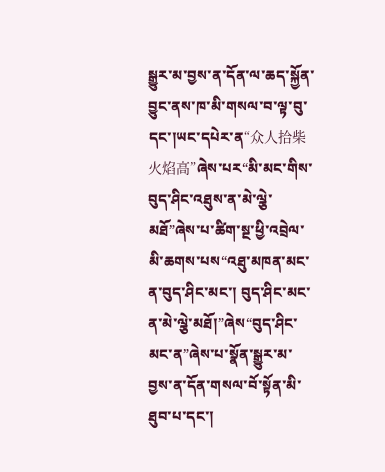སྒྱུར་མ་བྱས་ན་དོན་ལ་ཆད་སྐྱོན་བྱུང་ནས་ཁ་མི་གསལ་བ་ལྟ་བུ་དང་།ཡང་དཔེར་ན“众人拾柴火焰高”ཞེས་པར“མི་མང་གིས་བུད་ཤིང་འཐུས་ན་མེ་ལྕེ་མཐོ”ཞེས་པ་ཚིག་སྔ་ཕྱི་འབྲེལ་མི་ཆགས་པས“འཐུ་མཁན་མང་ན་བུད་ཤིང་མང་། བུད་ཤིང་མང་ན་མེ་ལྕེ་མཐོ།”ཞེས“བུད་ཤིང་མང་ན”ཞེས་པ་སྣོན་སྒྱུར་མ་བྱས་ན་དོན་གསལ་བོ་སྟོན་མི་ཐུབ་པ་དང་།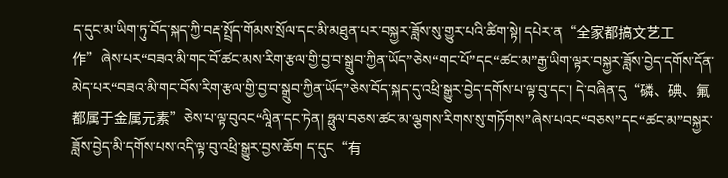ད་དུང་མ་ཡིག་ཏུ་བོད་སྐད་ཀྱི་བརྡ་སྤྲོད་གོམས་སྲོལ་དང་མི་མཐུན་པར་བསྐྱར་ཟློས་སུ་གྱུར་པའི་ཚིག་སྟེ། དཔེར་ན“全家都搞文艺工作”ཞེས་པར“བཟའ་མི་གང་བོ་ཚང་མས་རིག་རྩལ་གྱི་བྱ་བ་སྒྲུབ་ཀྱིན་ཡོད”ཅེས“གང་པོ”དང“ཚང་མ”རྒྱ་ཡིག་ལྟར་བསྐྱར་ཟློས་བྱེད་དགོས་དོན་མེད་པར“བཟའ་མི་གང་བོས་རིག་རྩལ་གྱི་བྱ་བ་སྒྲུབ་ཀྱིན་ཡོད”ཅེས་བོད་སྐད་དུ་འཕྲི་སྒྱུར་བྱེད་དགོས་པ་ལྟ་བུ་དང་། དེ་བཞིན་དུ“磷、碘、氟都属于金属元素”ཅེས་པ་ལྟ་བུའང“ལཱིན་དང་ཏེན། ཧྥུལ་བཅས་ཚང་མ་ལྕགས་རིགས་སུ་གཏོགས”ཞེས་པའང“བཅས”དང“ཚང་མ”བསྐྱར་ཟློས་བྱེད་མི་དགོས་པས་འདི་ལྟ་བུ་འཕྲི་སྒྱུར་བྱས་ཆོག ད་དུང“有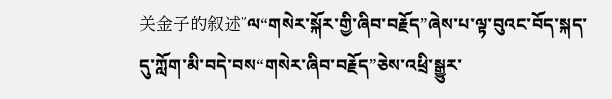关金子的叙述”ལ“གསེར་སྐོར་གྱི་ཞིབ་བརྗོད”ཞེས་པ་ལྟ་བུའང་བོད་སྐད་དུ་ཀློག་མི་བདེ་བས“གསེར་ཞིབ་བརྗོད”ཅེས་འཕྲི་སྒྱུར་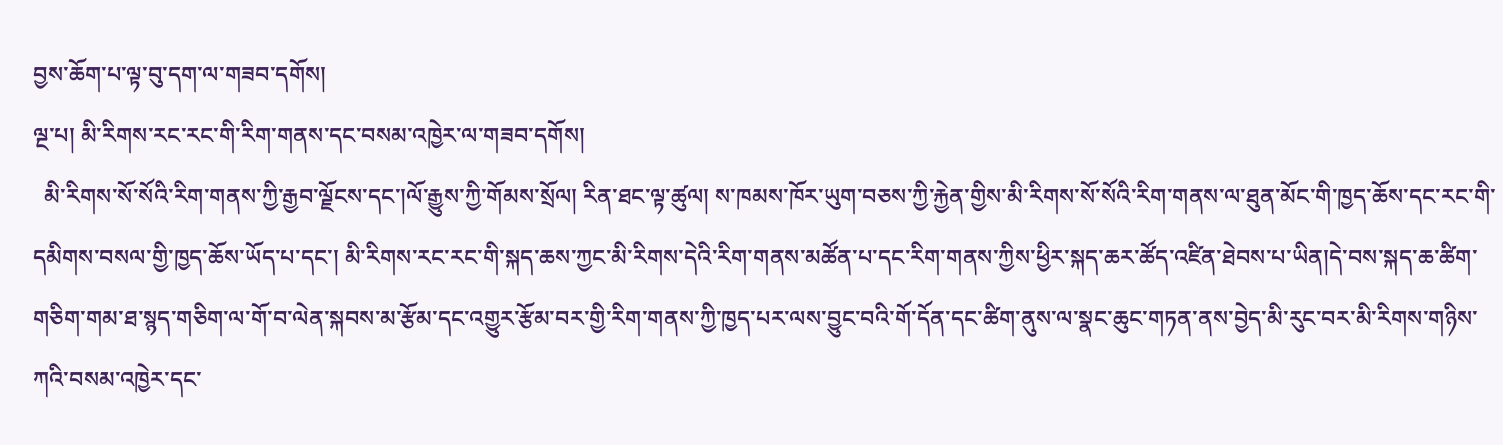བྱས་ཆོག་པ་ལྟ་བུ་དག་ལ་གཟབ་དགོས།
ལྔ་པ། མི་རིགས་རང་རང་གི་རིག་གནས་དང་བསམ་འཁྱེར་ལ་གཟབ་དགོས།
  མི་རིགས་སོ་སོའི་རིག་གནས་ཀྱི་རྒྱབ་ལྗོངས་དང་།ལོ་རྒྱུས་ཀྱི་གོམས་སྲོལ། རིན་ཐང་ལྟ་ཚུལ། ས་ཁམས་ཁོར་ཡུག་བཅས་ཀྱི་རྐྱེན་གྱིས་མི་རིགས་སོ་སོའི་རིག་གནས་ལ་ཐུན་མོང་གི་ཁྱད་ཆོས་དང་རང་གི་དམིགས་བསལ་གྱི་ཁྱད་ཆོས་ཡོད་པ་དང་། མི་རིགས་རང་རང་གི་སྐད་ཆས་ཀྱང་མི་རིགས་དེའི་རིག་གནས་མཚོན་པ་དང་རིག་གནས་ཀྱིས་ཕྱིར་སྐད་ཆར་ཚོད་འཛིན་ཐེབས་པ་ཡིན།དེ་བས་སྐད་ཆ་ཚིག་གཅིག་གམ་ཐ་སྙད་གཅིག་ལ་གོ་བ་ལེན་སྐབས་མ་རྩོམ་དང་འགྱུར་རྩོམ་བར་གྱི་རིག་གནས་ཀྱི་ཁྱད་པར་ལས་བྱུང་བའི་གོ་དོན་དང་ཚིག་ནུས་ལ་སྣང་ཆུང་གཏན་ནས་བྱེད་མི་རུང་བར་མི་རིགས་གཉིས་ཀའི་བསམ་འཁྱེར་དང་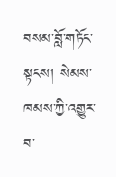བསམ་བློ་གཏོང་སྟངས། སེམས་ཁམས་ཀྱི་འགྱུར་བ་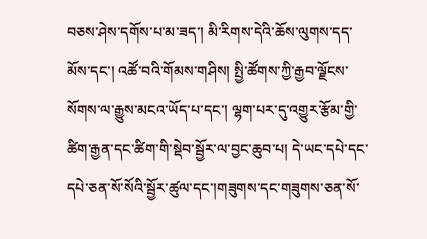བཅས་ཤེས་དགོས་པ་མ་ཟད་། མི་རིགས་དེའི་ཆོས་ལུགས་དད་མོས་དང་། འཚོ་བའི་གོམས་གཤིས། སྤྱི་ཚོགས་ཀྱི་རྒྱབ་ལྗོངས་སོགས་ལ་རྒྱུས་མངའ་ཡོད་པ་དང་། ལྷག་པར་དུ་འགྱུར་རྩོམ་གྱི་ཚིག་རྒྱན་དང་ཚིག་གི་སྡེབ་སྦྱོར་ལ་བྱང་ཆུབ་པ། དེ་ཡང་དཔེ་དང་དཔེ་ཅན་སོ་སོའི་སྦྱོར་ཚུལ་དང་།གཟུགས་དང་གཟུགས་ཅན་སོ་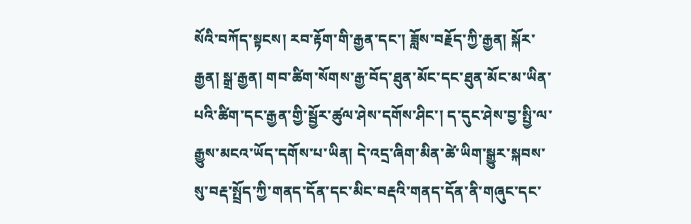སོའི་བཀོད་སྟངས། རབ་རྟོག་གི་རྒྱན་དང་། ཟློས་བརྗོད་ཀྱི་རྒྱན། སྐོར་རྒྱན། སྒྲ་རྒྱན། གབ་ཚིག་སོགས་རྒྱ་བོད་ཐུན་མོང་དང་ཐུན་མོང་མ་ཡིན་པའི་ཚིག་དང་རྒྱན་གྱི་སྦྱོར་ཚུལ་ཤེས་དགོས་ཤིང་། ད་དུང་ཤེས་བྱ་སྤྱི་ལ་རྒྱུས་མངའ་ཡོད་དགོས་པ་ཡིན། དེ་འདྲ་ཞིག་མིན་ཚེ་ཡིག་སྒྱུར་སྐབས་སུ་བརྡ་སྤྲོད་ཀྱི་གནད་དོན་དང་མིང་བརྡའི་གནད་དོན་ནི་གཞུང་དང་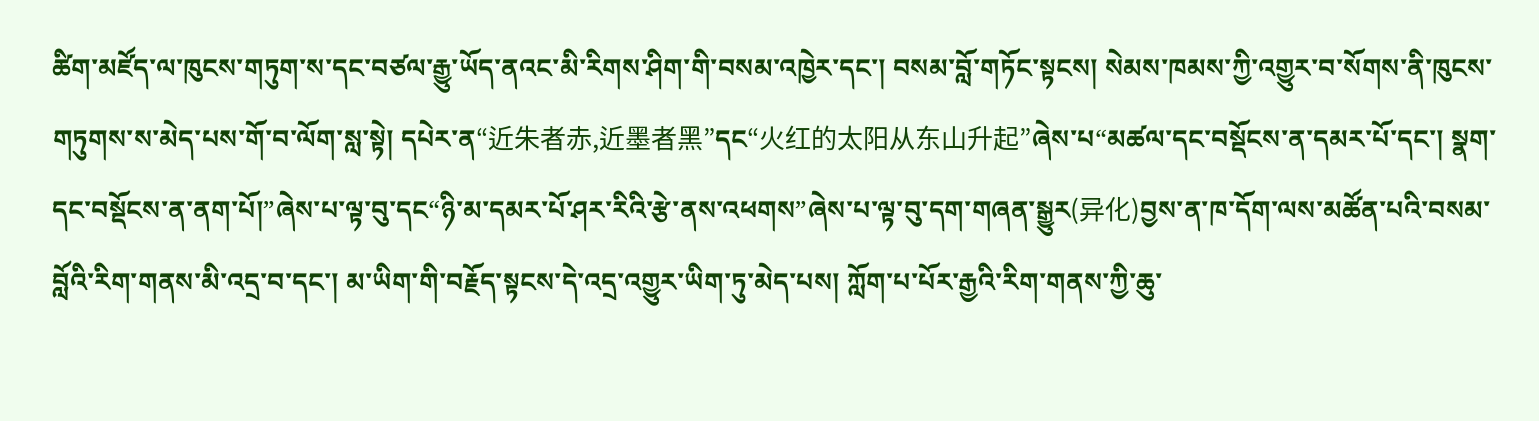ཚིག་མཛོད་ལ་ཁུངས་གཏུག་ས་དང་བཙལ་རྒྱུ་ཡོད་ནའང་མི་རིགས་ཤིག་གི་བསམ་འཁྱེར་དང་། བསམ་བློ་གཏོང་སྟངས། སེམས་ཁམས་ཀྱི་འགྱུར་བ་སོགས་ནི་ཁུངས་གཏུགས་ས་མེད་པས་གོ་བ་ལོག་སླ་སྟེ། དཔེར་ན“近朱者赤,近墨者黑”དང“火红的太阳从东山升起”ཞེས་པ“མཚལ་དང་བསྡོངས་ན་དམར་པོ་དང་། སྣག་དང་བསྡོངས་ན་ནག་པོ།”ཞེས་པ་ལྟ་བུ་དང“ཉི་མ་དམར་པོ་ཤར་རིའི་རྩེ་ནས་འཕགས”ཞེས་པ་ལྟ་བུ་དག་གཞན་སྒྱུར(异化)བྱས་ན་ཁ་དོག་ལས་མཚོན་པའི་བསམ་བློའི་རིག་གནས་མི་འདྲ་བ་དང་། མ་ཡིག་གི་བརྗོད་སྟངས་དེ་འདྲ་འགྱུར་ཡིག་ཏུ་མེད་པས། ཀློག་པ་པོར་རྒྱའི་རིག་གནས་ཀྱི་ཆུ་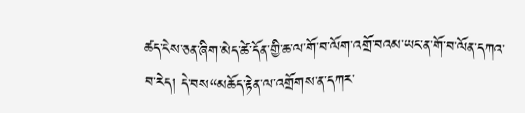ཚད་ངེས་ཅན་ཞིག་མེད་ཚེ་དོན་གྱི་ཆ་ལ་གོ་བ་ལོག་འགྲོ་བའམ་ཡང་ན་གོ་བ་ལོན་དཀའ་བ་རེད། དེ་བས“མཆོད་རྟེན་ལ་འགྲོགས་ན་དཀར་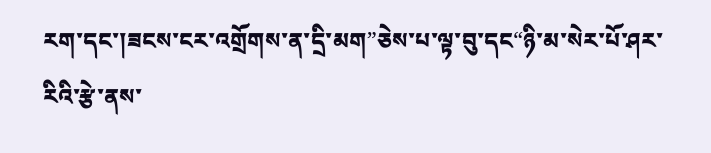རག་དང་།ཟངས་ངར་འགྲོགས་ན་དྲི་མག”ཅེས་པ་ལྟ་བུ་དང“ཉི་མ་སེར་པོ་ཤར་རིའི་རྩེ་ནས་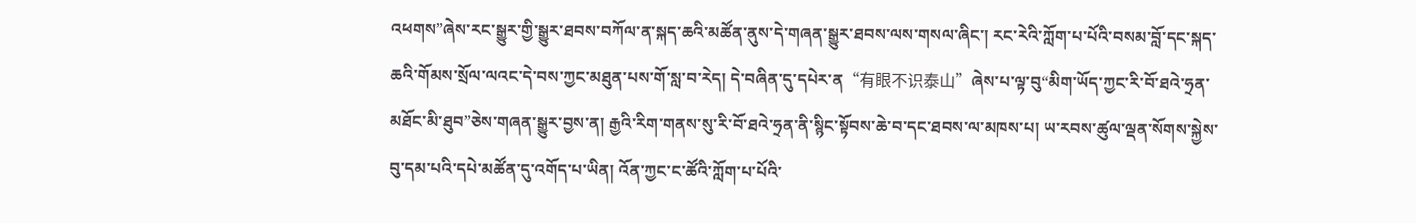འཕགས”ཞེས་རང་སྒྱུར་གྱི་སྒྱུར་ཐབས་བཀོལ་ན་སྐད་ཆའི་མཚོན་ནུས་དེ་གཞན་སྒྱུར་ཐབས་ལས་གསལ་ཞིང་། རང་རེའི་ཀློག་པ་པོའི་བསམ་བློ་དང་སྐད་ཆའི་གོམས་སྲོལ་ལའང་དེ་བས་ཀྱང་མཐུན་པས་གོ་སླ་བ་རེད། དེ་བཞིན་དུ་དཔེར་ན“有眼不识泰山”ཞེས་པ་ལྟ་བུ“མིག་ཡོད་ཀྱང་རི་བོ་ཐའེ་ཧྲན་མཐོང་མི་ཐུབ”ཅེས་གཞན་སྒྱུར་བྱས་ན། རྒྱའི་རིག་གནས་སུ་རི་བོ་ཐའེ་ཧྲན་ནི་སྙིང་སྟོབས་ཆེ་བ་དང་ཐབས་ལ་མཁས་པ། ཡ་རབས་ཚུལ་ལྡན་སོགས་སྐྱེས་བུ་དམ་པའི་དཔེ་མཚོན་དུ་འགོད་པ་ཡིན། འོན་ཀྱང་ང་ཚོའི་ཀློག་པ་པོའི་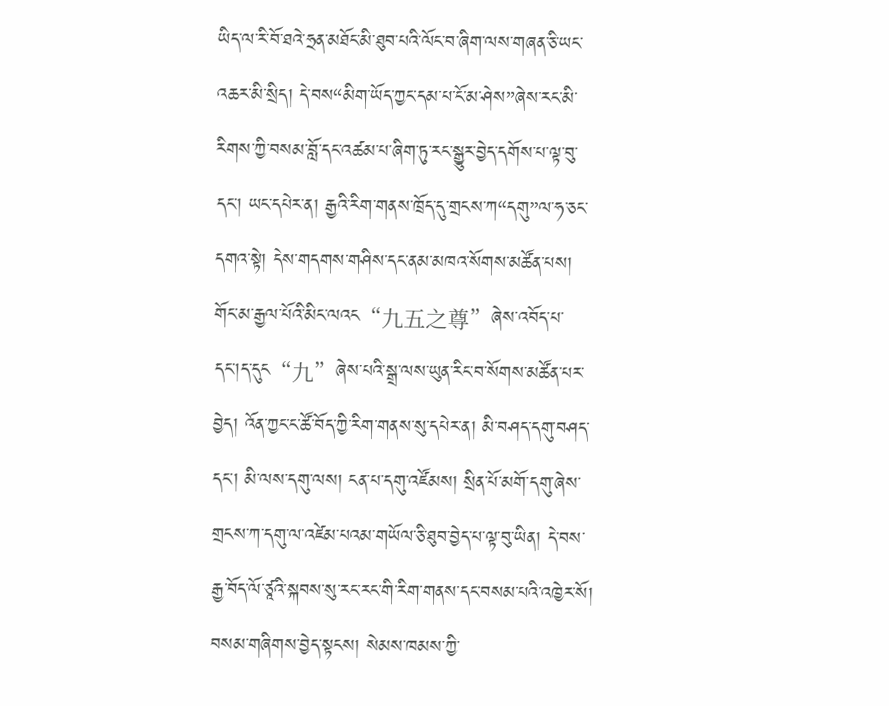ཡིད་ལ་རི་བོ་ཐའེ་ཧྲན་མཐོང་མི་ཐུབ་པའི་ལོང་བ་ཞིག་ལས་གཞན་ཅི་ཡང་འཆར་མི་སྲིད། དེ་བས“མིག་ཡོད་ཀྱང་དམ་པ་ངོ་མ་ཤེས”ཞེས་རང་མི་རིགས་ཀྱི་བསམ་བློ་དང་འཚམ་པ་ཞིག་ཏུ་རང་སྒྱུར་བྱེད་དགོས་པ་ལྟ་བུ་དང་། ཡང་དཔེར་ན། རྒྱའི་རིག་གནས་ཁྲོད་དུ་གྲངས་ཀ“དགུ”ལ་ཧ་ཅང་དགའ་སྟེ། དེས་གདགས་གཤིས་དང་ནམ་མཁའ་སོགས་མཚོན་པས། གོང་མ་རྒྱལ་པོའི་མིང་ལའང“九五之尊”ཞེས་འབོད་པ་དང་།ད་དུང“九”ཞེས་པའི་སྒྲ་ལས་ཡུན་རིང་བ་སོགས་མཚོན་པར་བྱེད། འོན་ཀྱང་ང་ཚོ་བོད་ཀྱི་རིག་གནས་སུ་དཔེར་ན། མི་བཤད་དགུ་བཤད་དང་། མི་ལས་དགུ་ལས། ངན་པ་དགུ་འཛོམས། སྲིན་པོ་མགོ་དགུ་ཞེས་གྲངས་ཀ་དགུ་ལ་འཛེམ་པའམ་གཡོལ་ཅི་ཐུབ་བྱེད་པ་ལྟ་བུ་ཡིན། དེ་བས་རྒྱ་བོད་ལོ་ཙཱའི་སྐབས་སུ་རང་རང་གི་རིག་གནས་དང་བསམ་པའི་འཁྱེར་སོ། བསམ་གཞིགས་བྱེད་སྟངས། སེམས་ཁམས་ཀྱི་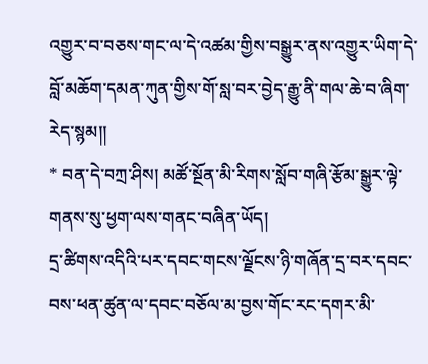འགྱུར་བ་བཅས་གང་ལ་དེ་འཚམ་གྱིས་བསྒྱུར་ནས་འགྱུར་ཡིག་དེ་བློ་མཆོག་དམན་ཀུན་གྱིས་གོ་སླ་བར་བྱེད་རྒྱུ་ནི་གལ་ཆེ་བ་ཞིག་རེད་སྙམ།།
* བན་དེ་བཀྲ་ཤིས། མཚོ་སྔོན་མི་རིགས་སློབ་གཞི་རྩོམ་སྒྱུར་ལྟེ་གནས་སུ་ཕྱག་ལས་གནང་བཞིན་ཡོད།
དྲ་ཚིགས་འདིའི་པར་དབང་གངས་ལྗོངས་ཉི་གཞོན་དྲ་བར་དབང་བས་ཕན་ཚུན་ལ་དབང་བཅོལ་མ་བྱས་གོང་རང་དགར་མི་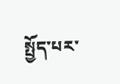སྤྱོད་པར་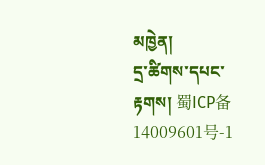མཁྱེན།
དྲ་ཚིགས་དཔང་རྟགས། 蜀ICP备14009601号-1